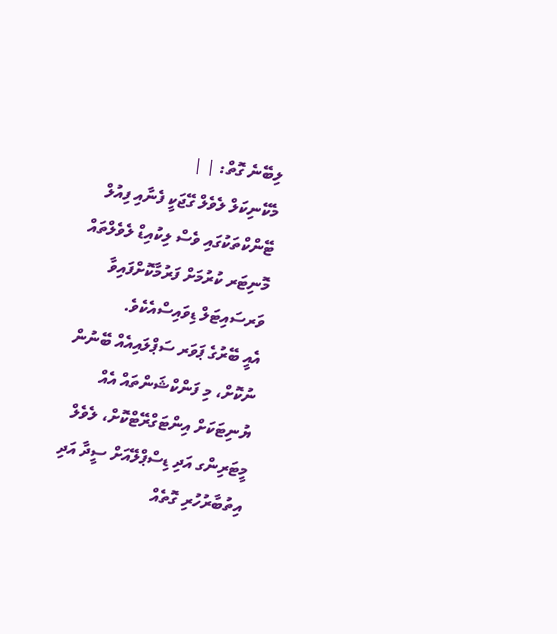ލިބޭނެ ގޮތް: | |
މެކޭނިކަލް ލެވެލް ގޭޖަކީ ފެނާއި ފިއުލް ޓޭންކްތަކުގައި ވެސް ލިކުއިޑް ލެވެލްތައް މޮނިޓަރ ކުރުމަށް ފަރުމާކޮށްފައިވާ ވަރސައިޓަލް ޑިވައިސްއެކެވެ.
އެއީ ބޭރުގެ ޕަވަރ ސަޕްލައިއެއް ބޭނުން ނުކޮށް، މި ފަންކްޝަންތައް އެއް ޔުނިޓަކަށް އިންޓަގްރޭޓްކޮށް، ލެވެލް މީޓަރިންގ އަދި ޑިސްޕްލޭއަށް ސީދާ އަދި އިތުބާރުހުރި ގޮތެއް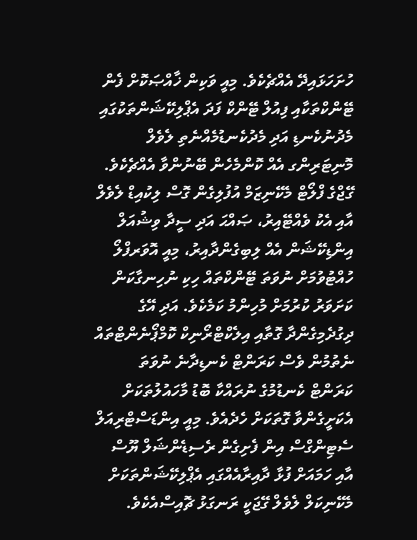ހުށަހަޅައިދޭ އެއްޗެކެވެ. މިއީ ވަކިން ޚާއްޞަކޮށް ފެން ޓޭންކްތަކާއި ފިއުލް ޓޭންކް ފަދަ އެޕްލިކޭޝަންތަކުގައި މެދުނުކެނޑި އަދި މެދުކެނޑުމެއްނެތި ލެވެލް މޮނިޓަރިންގ އެއް ކޮންމެހެން ބޭނުންވާ އެއްޗެކެވެ. ގޭޖްގެ ފްލޯޓް މެކޭނިޒަމް އުފުލިގެން ގޮސް ލިކުއިޑް ލެވެލް އާއި އެކު ވެއްޓޭއިރު، ޞައްޙަ އަދި ސީދާ ވިޝުއަލް އިންޑިކޭޝަން އެއް ލިބިގެންދާއިރު، މިއީ އޮވަރފްލޯ ހުއްޓުވުމަށް ނުވަތަ ޓޭންކްތައް ހިކި ނުހިނގާކަން ކަށަވަރު ކުރުމަށް މުހިންމު ކަމެކެވެ. އަދި އޭގެ ދިގުދެމިގެންދާ ގޮތާއި އިލެކްޓްރޯނިކް ކޮމްޕޯނެންޓްތައް ނެތުމުން ވެސް ކަރަންޓް ކެނޑިދާނެ ނުވަތަ ކަރަންޓް ކެނޑުމުގެ ނުރައްކާ ބޮޑު މާހައުލުތަކަށް އެކަށީގެންވާ ގޮތަކަށް ހެދެއެވެ. މިއީ އިންޑަސްޓްރިއަލް ސެޓިންގްސް އިން ފެށިގެން ރެސިޑެންޝަލް ޔޫސް އާއި ހަމައަށް ފުޅާ ދާއިރާއެއްގައި އެޕްލިކޭޝަންތަކަށް މެކޭނިކަލް ލެވެލް ގޭޖަކީ ރަނގަޅު ޗޮއިސްއެކެވެ.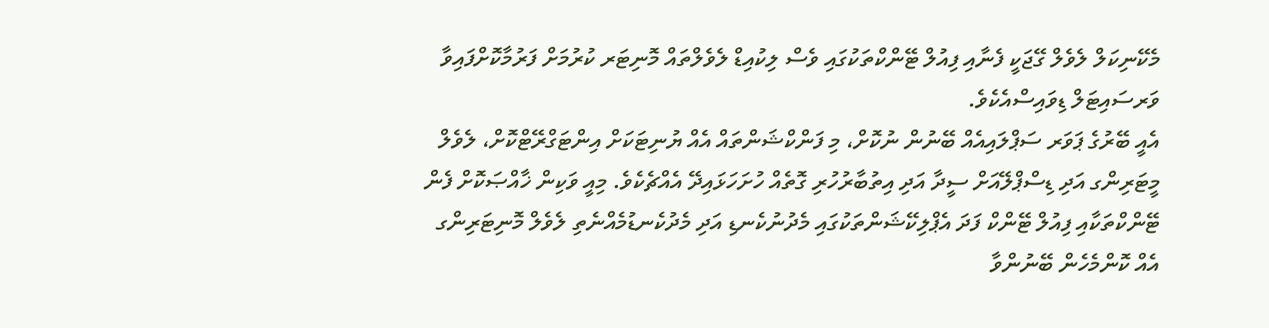މެކޭނިކަލް ލެވެލް ގޭޖަކީ ފެނާއި ފިއުލް ޓޭންކްތަކުގައި ވެސް ލިކުއިޑް ލެވެލްތައް މޮނިޓަރ ކުރުމަށް ފަރުމާކޮށްފައިވާ ވަރސައިޓަލް ޑިވައިސްއެކެވެ.
އެއީ ބޭރުގެ ޕަވަރ ސަޕްލައިއެއް ބޭނުން ނުކޮށް، މި ފަންކްޝަންތައް އެއް ޔުނިޓަކަށް އިންޓަގްރޭޓްކޮށް، ލެވެލް މީޓަރިންގ އަދި ޑިސްޕްލޭއަށް ސީދާ އަދި އިތުބާރުހުރި ގޮތެއް ހުށަހަޅައިދޭ އެއްޗެކެވެ. މިއީ ވަކިން ޚާއްޞަކޮށް ފެން ޓޭންކްތަކާއި ފިއުލް ޓޭންކް ފަދަ އެޕްލިކޭޝަންތަކުގައި މެދުނުކެނޑި އަދި މެދުކެނޑުމެއްނެތި ލެވެލް މޮނިޓަރިންގ އެއް ކޮންމެހެން ބޭނުންވާ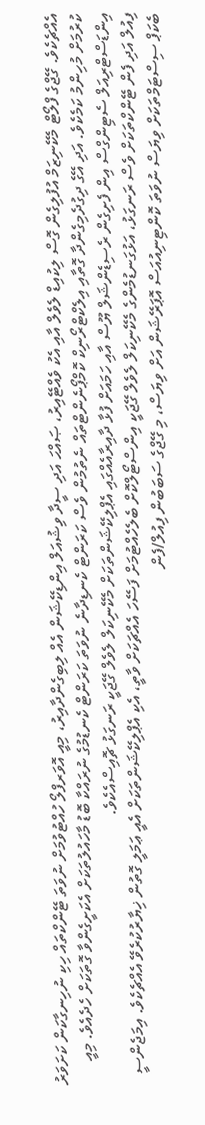އެއްޗެކެވެ. ގޭޖްގެ ފްލޯޓް މެކޭނިޒަމް އުފުލިގެން ގޮސް ލިކުއިޑް ލެވެލް އާއި އެކު ވެއްޓޭއިރު، ޞައްޙަ އަދި ސީދާ ވިޝުއަލް އިންޑިކޭޝަން އެއް ލިބިގެންދާއިރު، މިއީ އޮވަރފްލޯ ހުއްޓުވުމަށް ނުވަތަ ޓޭންކްތައް ހިކި ނުހިނގާކަން ކަށަވަރު ކުރުމަށް މުހިންމު ކަމެކެވެ. އަދި އޭގެ ދިގުދެމިގެންދާ ގޮތާއި އިލެކްޓްރޯނިކް ކޮމްޕޯނެންޓްތައް ނެތުމުން ވެސް ކަރަންޓް ކެނޑިދާނެ ނުވަތަ ކަރަންޓް ކެނޑުމުގެ ނުރައްކާ ބޮޑު މާހައުލުތަކަށް އެކަށީގެންވާ ގޮތަކަށް ހެދެއެވެ. މިއީ އިންޑަސްޓްރިއަލް ސެޓިންގްސް އިން ފެށިގެން ރެސިޑެންޝަލް ޔޫސް އާއި ހަމައަށް ފުޅާ ދާއިރާއެއްގައި އެޕްލިކޭޝަންތަކަށް މެކޭނިކަލް ލެވެލް ގޭޖަކީ ރަނގަޅު ޗޮއިސްއެކެވެ.
ފިއުލް އަދި ފެން ޓޭންކްތަކަށް ވެސް ރަނގަޅު، އަޅުގަނޑުމެންގެ މެކޭނިކަލް ލެވެލް ގޭޖަކީ އިންސްޓޯލްކޮށް ބެލެހެއްޓުމަށް ފަސޭހަ އެއްޗަކަށް ވާތީ، އެކި އެޕްލިކޭޝަންތަކަށް އެއީ ޢަމަލީ ގޮތުން ޚިޔާރުކުރެވޭ އެއްޗެކެވެ. އިމަޖެންސީ ބެކަޕް ސިސްޓަމްތަކަށް ވިޔަސް ނުވަތަ ކޮންޓިނިއުއަސް އޮޕަރޭޝަން އަށް ވިޔަސް، މި ގޭޖްގެ ސަބަބުން ފިއުލް/ފެން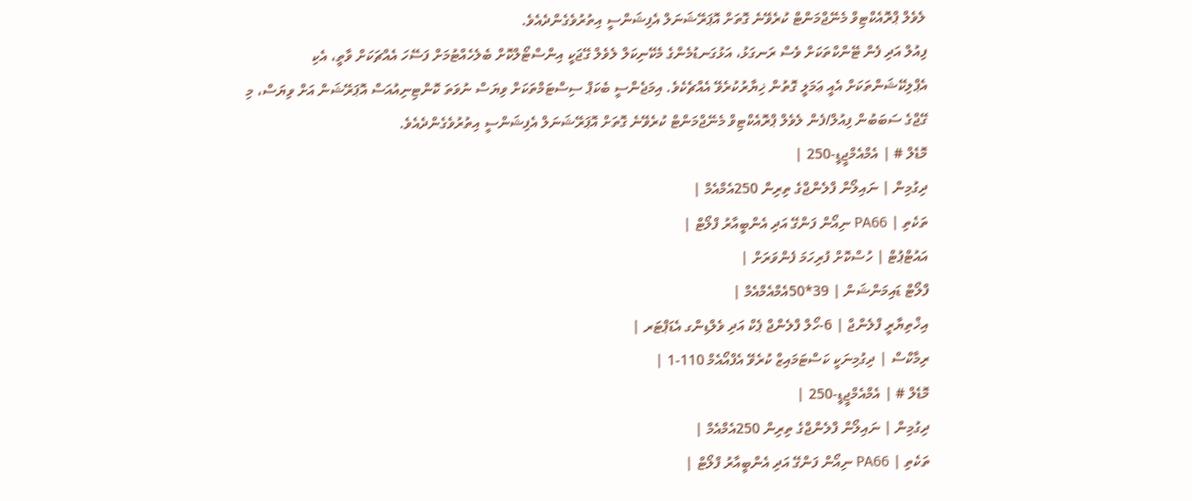ލެވެލް ޕްރޮއެކްޓިވް މެނޭޖްމަންޓް ކުރެވޭނެ ގޮތަށް އޮޕަރޭޝަނަލް އެފިޝަންސީ އިތުރުވެގެންދެއެވެ.
ފިއުލް އަދި ފެން ޓޭންކްތަކަށް ވެސް ރަނގަޅު، އަޅުގަނޑުމެންގެ މެކޭނިކަލް ލެވެލް ގޭޖަކީ އިންސްޓޯލްކޮށް ބެލެހެއްޓުމަށް ފަސޭހަ އެއްޗަކަށް ވާތީ، އެކި އެޕްލިކޭޝަންތަކަށް އެއީ ޢަމަލީ ގޮތުން ޚިޔާރުކުރެވޭ އެއްޗެކެވެ. އިމަޖެންސީ ބެކަޕް ސިސްޓަމްތަކަށް ވިޔަސް ނުވަތަ ކޮންޓިނިއުއަސް އޮޕަރޭޝަން އަށް ވިޔަސް، މި ގޭޖްގެ ސަބަބުން ފިއުލް/ފެން ލެވެލް ޕްރޮއެކްޓިވް މެނޭޖްމަންޓް ކުރެވޭނެ ގޮތަށް އޮޕަރޭޝަނަލް އެފިޝަންސީ އިތުރުވެގެންދެއެވެ.
މޮޑެލް # | އެމްއެމްޖީޑީ-250 |
ދިގުމިން | ނައިލޯން ފްލެންޖްގެ ތިރިން 250އެމްއެމް |
ތަކެތި | PA66 ނިއޯން ފަންގޭ އަދި އެންބީއާރު ފްލޯޓް |
އައުޓްޕުޓް | ހުސްކޮށް ފުރިހަމަ ފެންވަރަށް |
ފްލޯޓް ޑައިމަންޝަން | 39*50އެމްއެމްއެމް |
އިޚްތިޔާރީ ފްލެންޖް | 6-ހޯލް ފްލެންޖް ޕެކް އަދި ވެލްޑިންގ އެޑަޕްޓަރ |
ރިމާކްސް | ދިގުމިނަކީ ކަސްޓަމައިޒް ކުރެވޭ އެފްއޯއެމް 110-1 |
މޮޑެލް # | އެމްއެމްޖީޑީ-250 |
ދިގުމިން | ނައިލޯން ފްލެންޖްގެ ތިރިން 250އެމްއެމް |
ތަކެތި | PA66 ނިއޯން ފަންގޭ އަދި އެންބީއާރު ފްލޯޓް |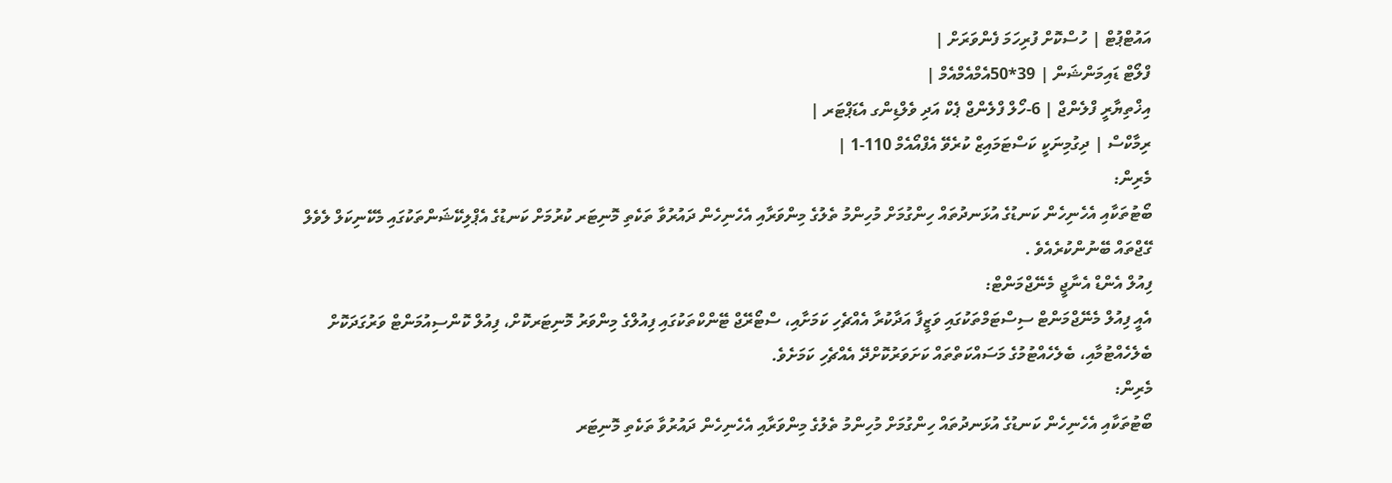އައުޓްޕުޓް | ހުސްކޮށް ފުރިހަމަ ފެންވަރަށް |
ފްލޯޓް ޑައިމަންޝަން | 39*50އެމްއެމްއެމް |
އިޚްތިޔާރީ ފްލެންޖް | 6-ހޯލް ފްލެންޖް ޕެކް އަދި ވެލްޑިންގ އެޑަޕްޓަރ |
ރިމާކްސް | ދިގުމިނަކީ ކަސްޓަމައިޒް ކުރެވޭ އެފްއޯއެމް 110-1 |
މެރިން:
ބޯޓުތަކާއި އެހެނިހެން ކަނޑުގެ އުޅަނދުތައް ހިންގުމަށް މުހިންމު ތެލުގެ މިންވަރާއި އެހެނިހެން ދައުރުވާ ތަކެތި މޮނިޓަރ ކުރުމަށް ކަނޑުގެ އެޕްލިކޭޝަންތަކުގައި މެކޭނިކަލް ލެވެލް ގޭޖްތައް ބޭނުންކުރެއެވެ .
ފިއުލް އެންޑް އެނާޖީ މެނޭޖްމަންޓް:
އެއީ ފިއުލް މެނޭޖްމަންޓް ސިސްޓަމްތަކުގައި ވަޒީފާ އަދާކުރާ އެއްޗެހި ކަމަށާއި، ސްޓޯރޭޖް ޓޭންކްތަކުގައި ފިއުލްގެ މިންވަރު މޮނިޓަރކޮށް، ފިއުލް ކޮންސިއުމަންޓް ވަރުގަދަކޮށް ބެލެހެއްޓުމާއި، ބެލެހެއްޓުމުގެ މަސައްކަތްތައް ކަށަވަރުކޮށްދޭ އެއްޗެހި ކަމަށެވެ.
މެރިން:
ބޯޓުތަކާއި އެހެނިހެން ކަނޑުގެ އުޅަނދުތައް ހިންގުމަށް މުހިންމު ތެލުގެ މިންވަރާއި އެހެނިހެން ދައުރުވާ ތަކެތި މޮނިޓަރ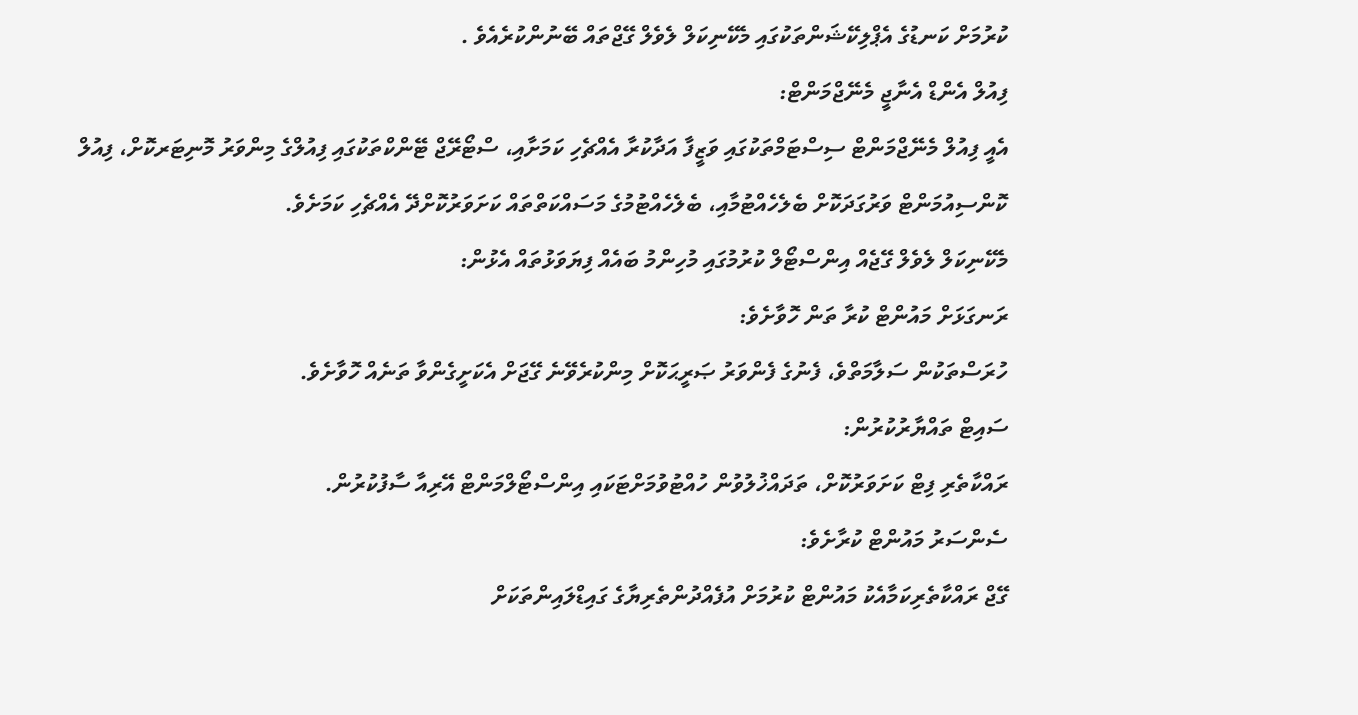ކުރުމަށް ކަނޑުގެ އެޕްލިކޭޝަންތަކުގައި މެކޭނިކަލް ލެވެލް ގޭޖްތައް ބޭނުންކުރެއެވެ .
ފިއުލް އެންޑް އެނާޖީ މެނޭޖްމަންޓް:
އެއީ ފިއުލް މެނޭޖްމަންޓް ސިސްޓަމްތަކުގައި ވަޒީފާ އަދާކުރާ އެއްޗެހި ކަމަށާއި، ސްޓޯރޭޖް ޓޭންކްތަކުގައި ފިއުލްގެ މިންވަރު މޮނިޓަރކޮށް، ފިއުލް ކޮންސިއުމަންޓް ވަރުގަދަކޮށް ބެލެހެއްޓުމާއި، ބެލެހެއްޓުމުގެ މަސައްކަތްތައް ކަށަވަރުކޮށްދޭ އެއްޗެހި ކަމަށެވެ.
މެކޭނިކަލް ލެވެލް ގޭޖެއް އިންސްޓޯލް ކުރުމުގައި މުހިންމު ބައެއް ފިޔަވަޅުތައް އެޅުން:
ރަނގަޅަށް މައުންޓް ކުރާ ތަން ހޮވާށެވެ:
ހުރަސްތަކުން ސަލާމަތްވެ، ފެނުގެ ފެންވަރު ޞަރީޙަކޮށް މިންކުރެވޭނެ ގޭޖަށް އެކަށީގެންވާ ތަނެއް ހޮވާށެވެ.
ސައިޓް ތައްޔާރުކުރުން:
ރައްކާތެރި ފިޓް ކަށަވަރުކޮށް، ތަދައްޚުލުވުން ހުއްޓުވުމަށްޓަކައި އިންސްޓޯލްމަންޓް އޭރިއާ ސާފުކުރުން.
ސެންސަރު މައުންޓް ކުރާށެވެ:
ގޭޖް ރައްކާތެރިކަމާއެކު މައުންޓް ކުރުމަށް އުފެއްދުންތެރިޔާގެ ގައިޑްލައިންތަކަށް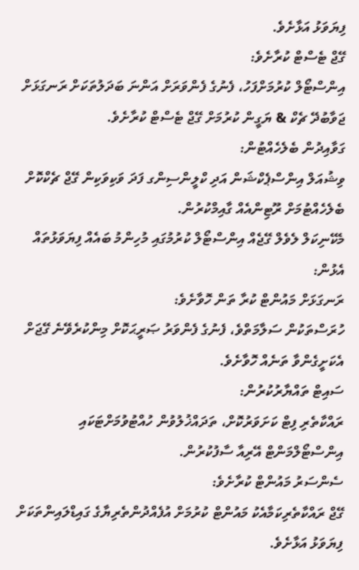ފިޔަވަޅު އަޅާށެވެ.
ގޭޖް ޓެސްޓް ކުރާށެވެ:
އިންސްޓޯލް ކުރުމަށްފަހު، ފެނުގެ ފެންވަރަށް އަންނަ ބަދަލުތަކަށް ރަނގަޅަށް ޖަވާބުދޭ ޗެކް & ޔަގީން ކުރުމަށް ގޭޖް ޓެސްޓް ކުރާށެވެ.
ގަވާއިދުން ބެލެހެއްޓުން:
ވިޝުއަލް އިންސްޕެކްޝަން އަދި ކްލީންސިންގ ފަދަ ވަކިވަކިން ގޭޖް ޗެކްކޮށް ބެލެހެއްޓުމަށް ރޫޓިންއެއް ގާއިމްކުރުން.
މެކޭނިކަލް ލެވެލް ގޭޖެއް އިންސްޓޯލް ކުރުމުގައި މުހިންމު ބައެއް ފިޔަވަޅުތައް އެޅުން:
ރަނގަޅަށް މައުންޓް ކުރާ ތަން ހޮވާށެވެ:
ހުރަސްތަކުން ސަލާމަތްވެ، ފެނުގެ ފެންވަރު ޞަރީޙަކޮށް މިންކުރެވޭނެ ގޭޖަށް އެކަށީގެންވާ ތަނެއް ހޮވާށެވެ.
ސައިޓް ތައްޔާރުކުރުން:
ރައްކާތެރި ފިޓް ކަށަވަރުކޮށް، ތަދައްޚުލުވުން ހުއްޓުވުމަށްޓަކައި އިންސްޓޯލްމަންޓް އޭރިއާ ސާފުކުރުން.
ސެންސަރު މައުންޓް ކުރާށެވެ:
ގޭޖް ރައްކާތެރިކަމާއެކު މައުންޓް ކުރުމަށް އުފެއްދުންތެރިޔާގެ ގައިޑްލައިންތަކަށް ފިޔަވަޅު އަޅާށެވެ.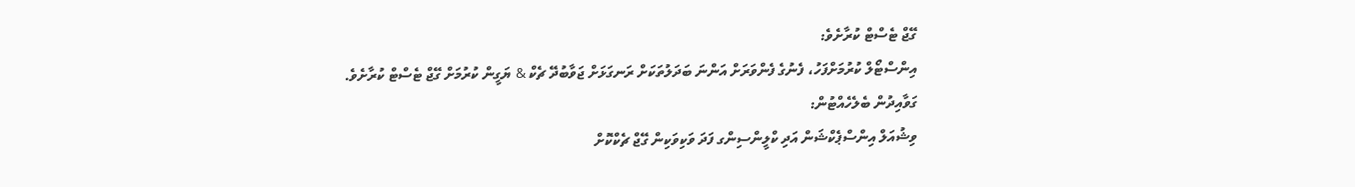ގޭޖް ޓެސްޓް ކުރާށެވެ:
އިންސްޓޯލް ކުރުމަށްފަހު، ފެނުގެ ފެންވަރަށް އަންނަ ބަދަލުތަކަށް ރަނގަޅަށް ޖަވާބުދޭ ޗެކް & ޔަގީން ކުރުމަށް ގޭޖް ޓެސްޓް ކުރާށެވެ.
ގަވާއިދުން ބެލެހެއްޓުން:
ވިޝުއަލް އިންސްޕެކްޝަން އަދި ކްލީންސިންގ ފަދަ ވަކިވަކިން ގޭޖް ޗެކްކޮށް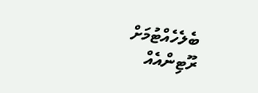ބެލެހެއްޓުމަށް ރޫޓިންއެއް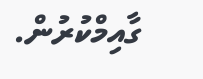ގާއިމްކުރުން.